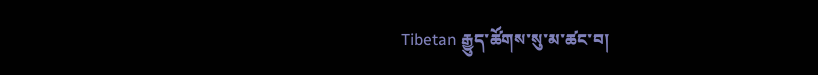Tibetan རྒྱུད་ཚོགས་སུ་མ་ཚང་བ།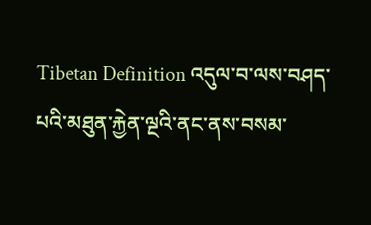Tibetan Definition འདུལ་བ་ལས་བཤད་པའི་མཐུན་རྐྱེན་ལྔའི་ནང་ནས་བསམ་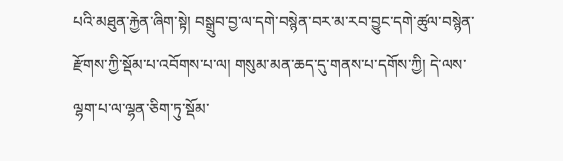པའི་མཐུན་རྐྱེན་ཞིག་སྟེ། བསྒྲུབ་བྱ་ལ་དགེ་བསྙེན་བར་མ་རབ་བྱུང་དགེ་ཚུལ་བསྙེན་རྫོགས་ཀྱི་སྡོམ་པ་འབོགས་པ་ལ། གསུམ་མན་ཆད་དུ་གནས་པ་དགོས་ཀྱི། དེ་ལས་ལྷག་པ་ལ་ལྷན་ཅིག་ཏུ་སྡོམ་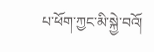པ་ཕོག་ཀྱང་མི་སྐྱེ་བའོ།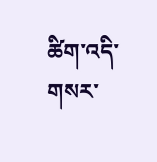ཚིག་འདི་གསར་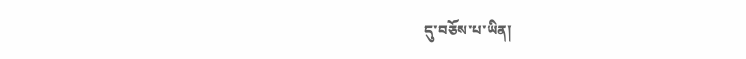དུ་བཅོས་པ་ཡིན།